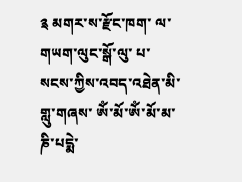༉ མགར་ས་རྫོང་ཁག་ ལ་གཡག་ལུང་སྒོ་ལུ་ པ་སངས་ཀྱིས་འབད་འཐེན་མི་གླུ་གཞས་ ཨོཾ་མོ་ཨོཾ་མོ་མ་ཎི་པདྨེ་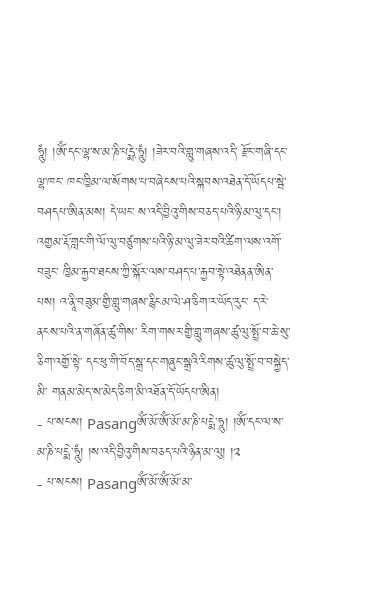ཧཱུཾ། །ཨོཾ་དང་ལྷ་ས་མ་ཎི་པདྨེ་ཧཱུཾ། །ཟེར་བའི་གླུ་གཞས་འདི་ རྫོང་གཞི་དང་ལྷ་ཁང་ ཁང་ཁྱིམ་ལ་སོགས་པ་བཞེངས་པའི་སྐབས་འཐེན་དོ་ཡོདཔ་སྦེ་བཤདཔ་ཨིན་མས། དེ་ཡང་ ས་འདི་བྱིའུ་གིས་བཅད་པའི་ཉི་མ་ལུ་དང་། འགྱམ་རྡོ་གླང་གི་ལོ་ལུ་བཙུགས་པའི་ཉི་མ་ལུ་ཟེར་བའི་ཚིག་ལས་འགོ་བཟུང་ ཁྱིམ་རྐྱབ་ཐངས་ཀྱི་སྐོར་ལས་བཤད་པ་རྐྱབ་སྟེ་འཐེནན་ཨིན་པས། འ་ནཱི་བཟུམ་གྱི་གླུ་གཞས་རྙིངམ་ལེ་ཤ་ཅིག་ར་ཡོད་རུང་ ད་རེ་ནངས་པའི་ན་གཞོན་ཚུ་གིས་ རིག་གསར་གྱི་གླུ་གཞས་ཚུ་ལུ་སྤྲོ་བ་ཆེ་སུ་ཅིག་འགྱོ་སྟེ་ དང་ཕུ་གི་བོད་སྒྲ་དང་གཞུང་སྒྲའི་རིགས་ཚུ་ལུ་སྤྲོ་བ་བསྐྱེད་མི་ གནམ་མེད་ས་མེད་ཅིག་མི་འཐོན་དོ་ཡོདཔ་ཨིན།
- པ་སངས། Pasangཨོཾ་མོ་ཨོཾ་མོ་མ་ཎི་པངྨེ་ཧཱུ། །ཨོཾ་དང་ལ་ས་མ་ཎི་པངྨེ་ཧཱུཾ། །ས་འདི་བྱིའུ་གིས་བཅད་པའི་ཉིན་མ་ལུ། །༢
- པ་སངས། Pasangཨོཾ་མོ་ཨོཾ་མོ་མ་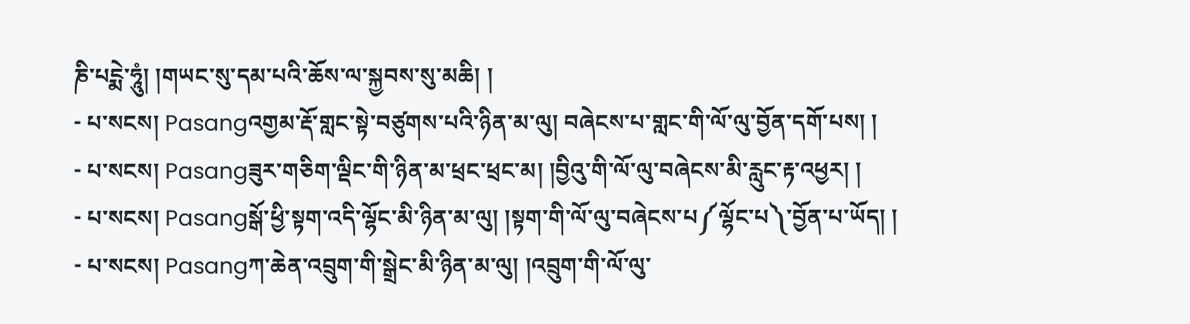ཎི་པངྨེ་ཧཱུཾ། །གཡང་སུ་དམ་པའི་ཆོས་ལ་སྐྱབས་སུ་མཆི། །
- པ་སངས། Pasangའགྱམ་རྡོ་གླང་སྟེ་བཙུགས་པའི་ཉིན་མ་ལུ། བཞེངས་པ་གླང་གི་ལོ་ལུ་བྱོན་དགོ་པས། །
- པ་སངས། Pasangཟུར་གཅིག་ལྡིང་གི་ཉིན་མ་ཕྲང་ཕྲང་མ། །བྱིའུ་གི་ལོ་ལུ་བཞེངས་མི་རླུང་རྟ་འཕྱར། །
- པ་སངས། Pasangསྒོ་ཕྱི་སྟག་འདི་ལྷོང་མི་ཉིན་མ་ལུ། །སྟག་གི་ལོ་ལུ་བཞེངས་པ༼ལྷོང་པ༽་བྱོན་པ་ཡོད། །
- པ་སངས། Pasangཀ་ཆེན་འབྲུག་གི་སྒྲེང་མི་ཉིན་མ་ལུ། །འབྲུག་གི་ལོ་ལུ་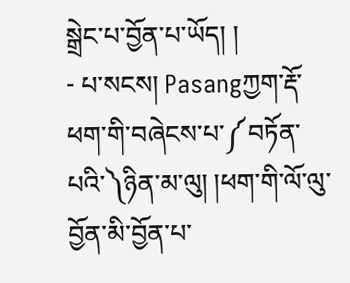སྒྲེང་པ་བྱོན་པ་ཡོད། །
- པ་སངས། Pasangཀྱག་རྡོ་ཕག་གི་བཞེངས་པ་༼བཏོན་པའི་༽ཉིན་མ་ལུ། །ཕག་གི་ལོ་ལུ་བྱོན་མི་བྱོན་པ་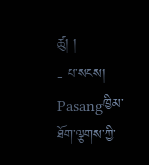ཚུ། །
- པ་སངས། Pasangཁྱིམ་ཐོག་ལྕགས་ཀྱི་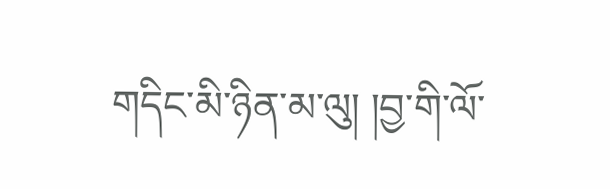གདིང་མི་ཉིན་མ་ལུ། །བྱ་གི་ལོ་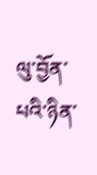ལུ་བྱོན་པའི་ཉིན་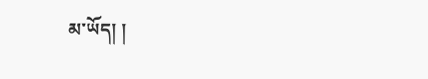མ་ཡོད། །